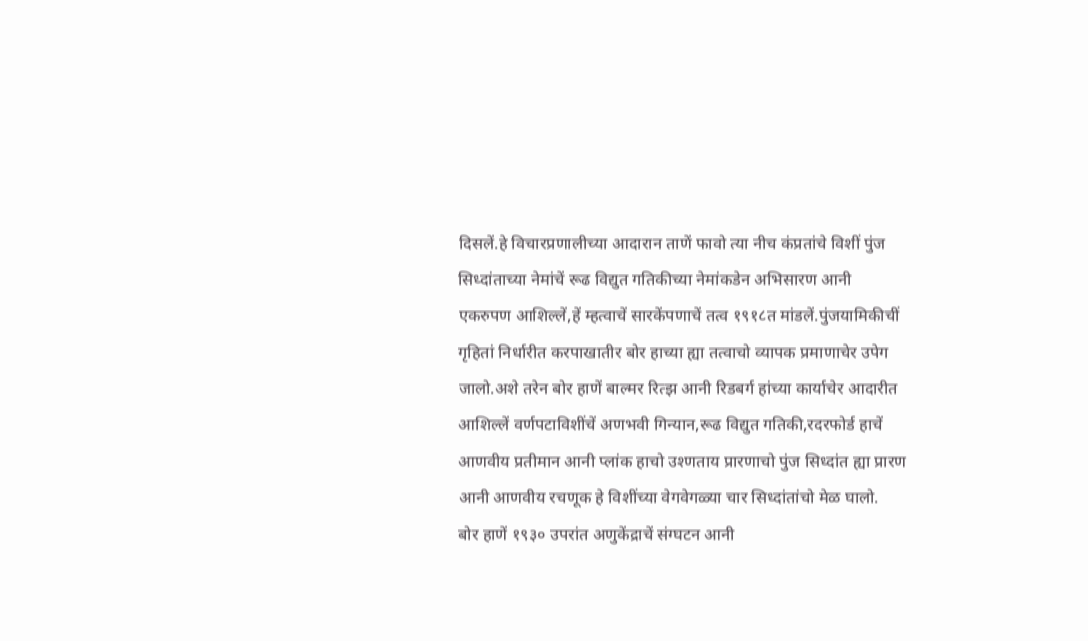दिसलें.हे विचारप्रणालीच्या आदारान ताणें फावो त्या नीच कंप्रतांचे विशीं पुंज सिध्दांताच्या नेमांचें रूढ विद्युत गतिकीच्या नेमांकडेन अभिसारण आनी एकरुपण आशिल्लें,हें म्हत्वाचें सारकेंपणाचें तत्व १९१८त मांडलें.पुंजयामिकीचीं गृहितां निर्धारीत करपाखातीर बोर हाच्या ह्या तत्वाचो व्यापक प्रमाणाचेर उपेग जालो.अशे तरेन बोर हाणें बाल्मर रित्झ आनी रिडबर्ग हांच्या कार्याचेर आदारीत आशिल्लें वर्णपटाविशींचें अणभवी गिन्यान,रूढ विद्युत गतिकी,रदरफोर्ड हाचें आणवीय प्रतीमान आनी प्लांक हाचो उश्णताय प्रारणाचो पुंज सिध्दांत ह्या प्रारण आनी आणवीय रचणूक हे विशींच्या वेगवेगळ्या चार सिध्दांतांचो मेळ घालो.
बोर हाणें १९३० उपरांत अणुकेंद्राचें संग्घटन आनी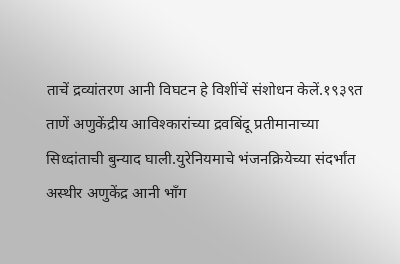ताचें द्रव्यांतरण आनी विघटन हे विशींचें संशोधन केलें.१९३९त ताणें अणुकेंद्रीय आविश्कारांच्या द्रवबिंदू प्रतीमानाच्या सिध्दांताची बुन्याद घाली.युरेनियमाचे भंजनक्रियेच्या संदर्भांत अस्थीर अणुकेंद्र आनी भाँग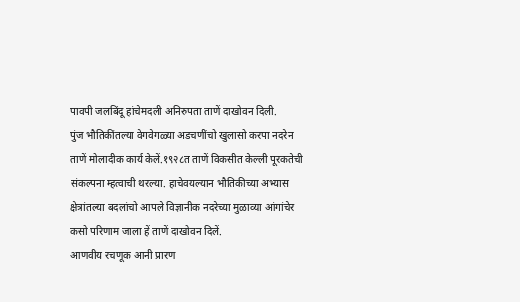पावपी जलबिंदू हांचेमदली अनिरुपता ताणें दाखोवन दिली.
पुंज भौतिकींतल्या वेगवेगळ्या अडचणींचो खुलासो करपा नदरेन ताणें मोलादीक कार्य केलें.१९२८त ताणें विकसीत केल्ली पूरकतेची संकल्पना म्हत्वाची थरल्या. हाचेवयल्यान भौतिकीच्या अभ्यास क्षेत्रांतल्या बदलांचो आपले विज्ञानीक नदरेच्या मुळाव्या आंगांचेर कसो परिणाम जाला हें ताणें दाखोवन दिलें.
आणवीय रचणूक आनी प्रारण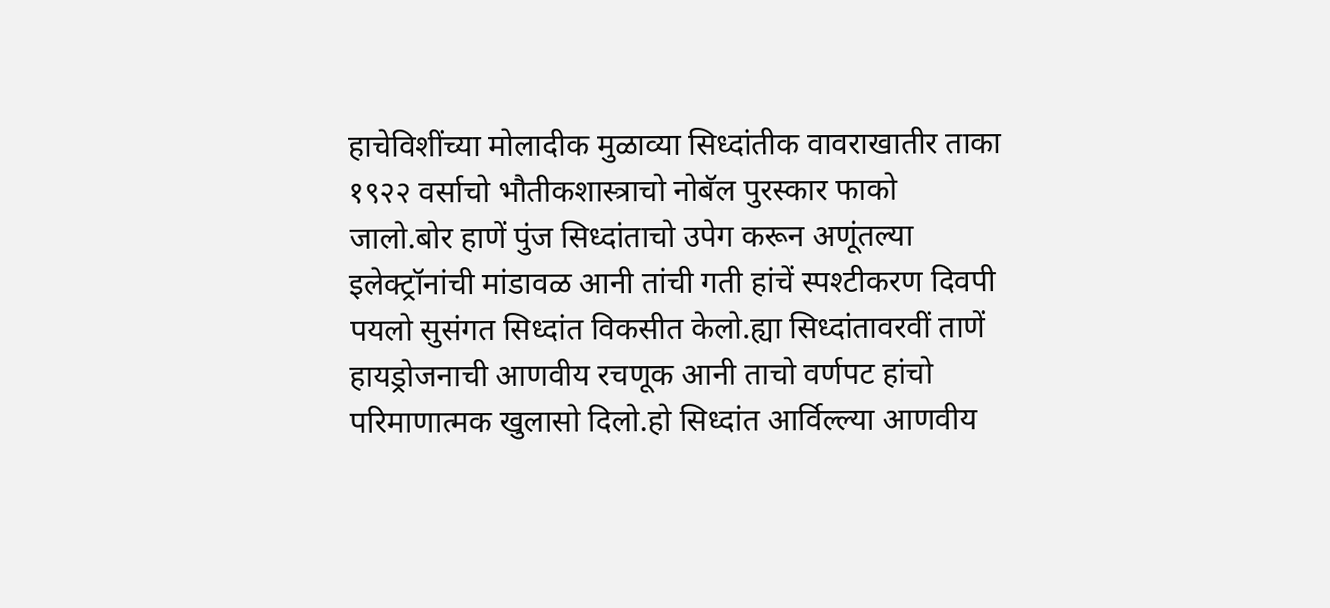हाचेविशींच्या मोलादीक मुळाव्या सिध्दांतीक वावराखातीर ताका १९२२ वर्साचो भौतीकशास्त्राचो नोबॅल पुरस्कार फाको जालो.बोर हाणें पुंज सिध्दांताचो उपेग करून अणूंतल्या इलेक्ट्रॉनांची मांडावळ आनी तांची गती हांचें स्पश्टीकरण दिवपी पयलो सुसंगत सिध्दांत विकसीत केलो.ह्या सिध्दांतावरवीं ताणें हायड्रोजनाची आणवीय रचणूक आनी ताचो वर्णपट हांचो परिमाणात्मक खुलासो दिलो.हो सिध्दांत आर्विल्ल्या आणवीय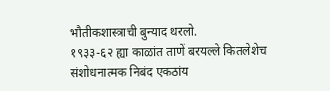भौतीकशास्त्राची बुन्याद थरलो.
१९३३-६२ ह्या काळांत ताणें बरयल्ले कितलेशेच संशोधनात्मक निबंद एकठांय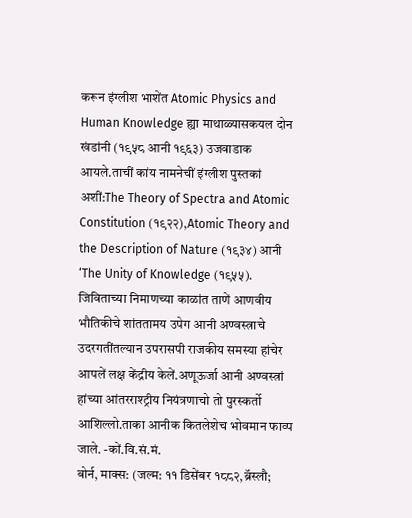करून इंग्लीश भाशेंत Atomic Physics and Human Knowledge ह्या माथाळ्यासकयल दोन खंडांनी (१९५८ आनी १९६३) उजवाडाक आयले.ताचीं कांय नामनेचीं इंग्लीश पुस्तकां अशीं:The Theory of Spectra and Atomic Constitution (१९२२),Atomic Theory and the Description of Nature (१९३४) आनी ‘The Unity of Knowledge (१९५५).
जिविताच्या निमाणच्या काळांत ताणें आणवीय भौतिकीचे शांततामय उपेग आनी अण्वस्त्राचे उदरगतींतल्यान उपरासपी राजकीय समस्या हांचेर आपलें लक्ष केंद्रीय केलें.अणूऊर्जा आनी अण्वस्त्रां हांच्या आंतरराश्ट्रीय नियंत्रणाचो तो पुरस्कर्तो आशिल्लो.ताका आनीक कितलेशेच भोवमान फाव्प जाले. -कों.वि.सं.मं.
बोर्न, माक्स: (जल्म: ११ डिसेंबर १८८२,ब्रॅस्लौ;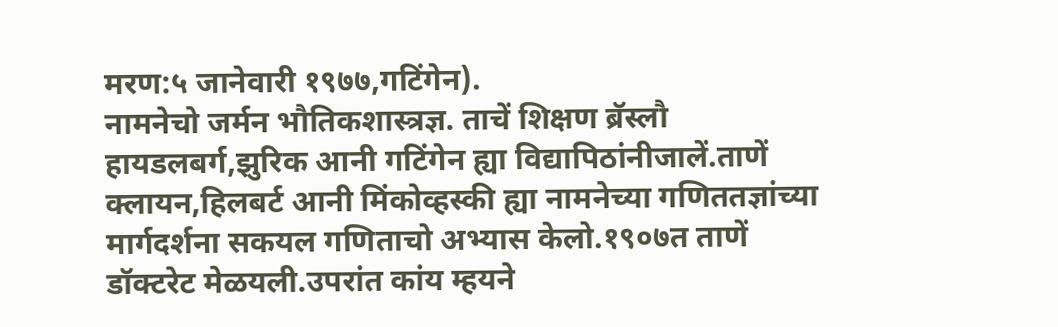मरण:५ जानेवारी १९७७,गटिंगेन).
नामनेचो जर्मन भौतिकशास्त्रज्ञ. ताचें शिक्षण ब्रॅस्लौ हायडलबर्ग,झुरिक आनी गटिंगेन ह्या विद्यापिठांनीजालें.ताणें क्लायन,हिलबर्ट आनी मिंकोव्हस्की ह्या नामनेच्या गणिततज्ञांच्या मार्गदर्शना सकयल गणिताचो अभ्यास केलो.१९०७त ताणें डॉक्टरेट मेळयली.उपरांत कांय म्हयने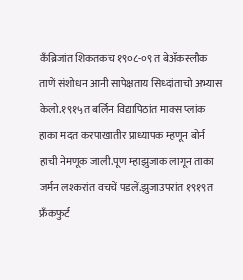कॅंब्रिजांत शिकतकच १९०८-०९ त बेॲकस्लौक ताणें संशोधन आनी सापेक्षताय सिध्दांताचो अभ्यास केलो.१९१५त बर्लिन विद्यापिठांत माक्स प्लांक हाका मदत करपाखातीर प्राध्यापक म्हणून बोर्न हाची नेमणूक जाली.पूण म्हाझुजाक लागून ताका जर्मन लश्करांत वचचें पडलें.झुजाउपरांत १९१९त फ्रॅंकफुर्ट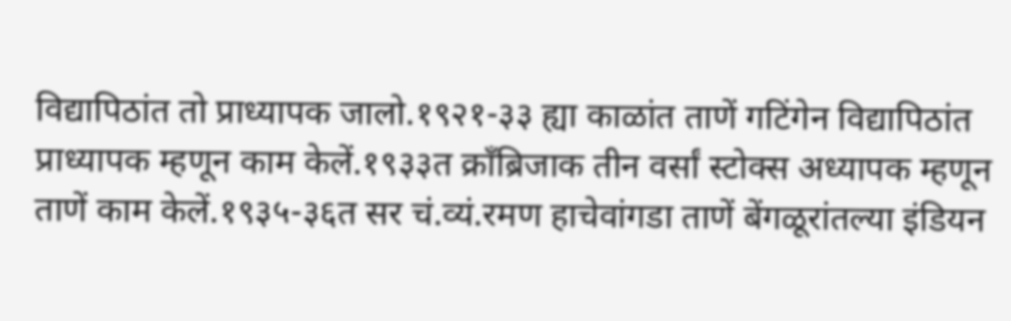विद्यापिठांत तो प्राध्यापक जालो.१९२१-३३ ह्या काळांत ताणें गटिंगेन विद्यापिठांत प्राध्यापक म्हणून काम केलें.१९३३त क्रॉंब्रिजाक तीन वर्सां स्टोक्स अध्यापक म्हणून ताणें काम केलें.१९३५-३६त सर चं.व्यं.रमण हाचेवांगडा ताणें बेंगळूरांतल्या इंडियन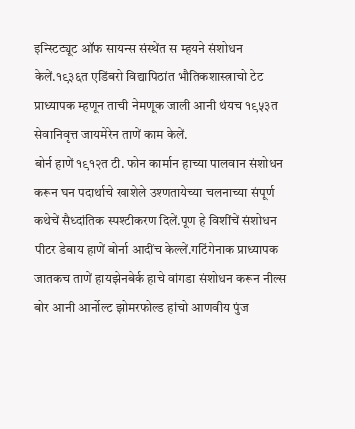इन्स्टिट्यूट ऑफ सायन्स संस्थेंत स म्हयने संशोधन केलें.१९३६त एडिंबरो विद्यापिठांत भौतिकशास्त्राचो टेट प्राध्यापक म्हणून ताची नेमणूक जाली आनी थंयच १९५३त सेवानिवृत्त जायमेरेन ताणें काम केलें.
बोर्न हाणें १९१२त टी. फोन कार्मान हाच्या पालवान संशोधन करून घन पदार्थाचे खाशेले उश्णतायेच्या चलनाच्या संपूर्ण कथेचें सैध्दांतिक स्पश्टीकरण दिलें.पूण हे विशींचें संशोधन पीटर डेबाय हाणें बोर्ना आदींच केल्लें.गटिंगेनाक प्राध्यापक जातकच ताणें हायझेनबेर्क हाचे वांगडा संशोधन करून नील्स बोर आनी आर्नोल्ट झोमरफोल्ड हांचो आणवीय पुंज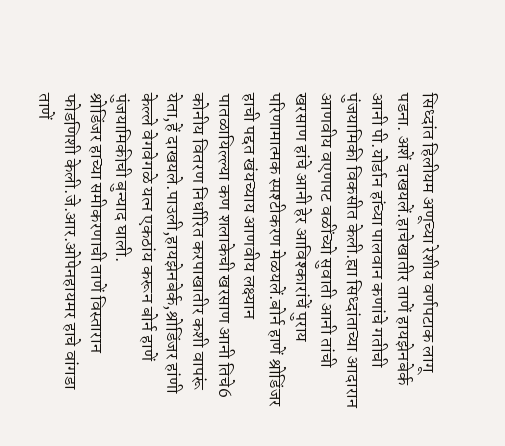सिध्दांत हिलीयम अणूच्या रेशीय वर्णपटाक लागू पडना. अशें दाखयलें.हाचेखातीर ताणें हायझेनबेर्क आनी पी.योर्डान हांच्या पालवान कणांचे गतीची पुंजयामिकी विकसीत केली.ह्या सिध्दांताच्या आदारान आणवीय वएणपट वळींच्यो सुवाती आनी तांची खरसाण हांचे आनी हेर आविश्कारांचें पुराय परिणामात्मक स्पश्टीकरण मेळयलें.बोर्न हाणें श्रोडिंजर हाची पद्दत खंयच्याय आणवीय लक्ष्यान पातळायिल्ल्या कण शलाकेची खरसाण आनी तिचे6 कोनीय वितरण निर्धारित करपाखातीर कशी वापरूं येता,हें दाखयले.पाउली,हायझेनबेर्क,श्रोडिंजर हांणी केल्ले वेगवेगळे यत्न एकठांय करून बोर्न हाणें पुंजयामिकीची बुन्याद घाली.
श्रोडिंजर हाच्या समीकरणाची ताणें विस्तारान फोडणिशी केली.जे.आर.ओपेनहायमर हाचे वांगडा ताणें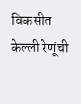विकसीत केल्ली रेणूंची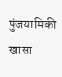पुंजयामिकी खासा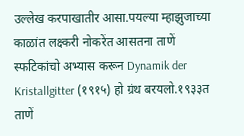उल्लेख करपाखातीर आसा.पयल्या म्हाझुजाच्या काळांत लक्ष्करी नोकरेंत आसतना ताणें स्फटिकांचो अभ्यास करून Dynamik der Kristallgitter (१९१५) हो ग्रंथ बरयलो.१९३३त ताणें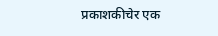प्रकाशकीचेर एक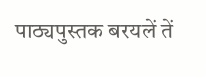पाठ्यपुस्तक बरयलें तें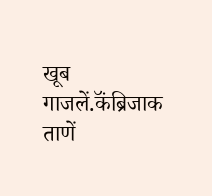खूब गाजलें.कॅंब्रिजाक ताणें